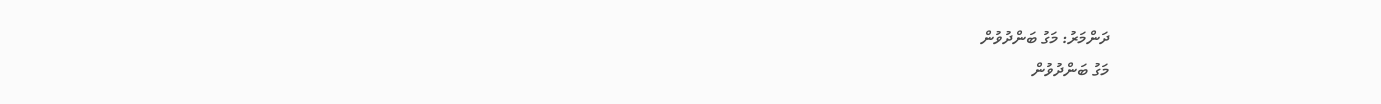ދަންމަރު: މަގު ބަންދުވުން
މަގު ބަންދުވުން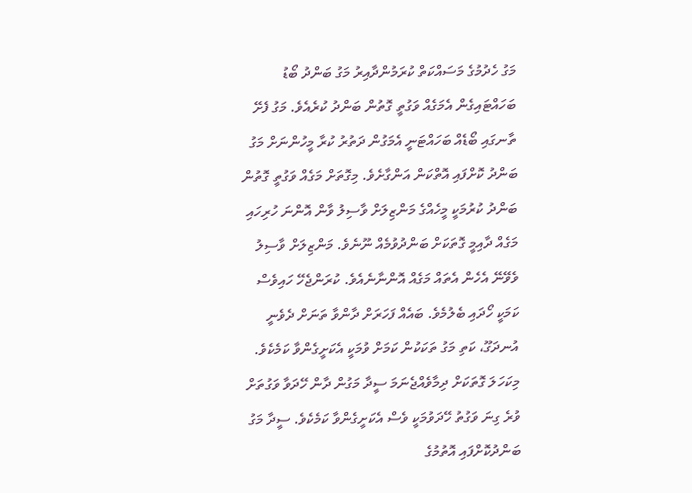މަގު ހެދުމުގެ މަސައްކަތް ކުރަމުންދާއިރު މަގު ބަންދު ބޯޑު ބަހައްޓައިގެން އެމަގެއް ވަގުތީ ގޮތުން ބަންދު ކުރެއެވެ. މަގު ފެށޭ ތާނގައި ބޯޑެއް ބަހައްޓަނީ އެމަގުން ދަތުރު ކުރާ މީހުންނަށް މަގު ބަންދު ކޮށްފައި އޮތްކަން އަންގާށެވެ. މިގޮތަށް މަގެއް ވަގުތީ ގޮތުން ބަންދު ކުރުމަކީ މީހެއްގެ މަންޒިލަށް ވާސިލު ވާން އޮންނަ ހުރިހައި މަގެއް ދާއިމީ ގޮތަކަށް ބަންދުވުމެއް ނޫނެވެ. މަންޒިލަށް ވާސިލު ވެވޭނޭ އެހެން އެތައް މަގެއް އޮންނާނެއެވެ. ކުރަންޖެހޭ ހައިވެސް ކަމަކީ ހޯދައި ބެލުމެވެ. ބައެއް ފަހަރަށް ދާންވާ ތަނަށް ދެވެނީ އުނދަގޫ، ކަތި މަގު ތަކަކުން ކަމަށް ވުމަކީ އެކަށީގެންވާ ކަމެކެވެ. މިކަހަލަ ގޮތަކަށް ދިމާވެއްޖެނަމަ ސީދާ މަގުން ދާން ހޭދަވާ ވަގުތަށް ވުރެ ގިނަ ވަގުތު ހޭދަވުމަކީ ވެސް އެކަށީގެންވާ ކަމެކެވެ. ސީދާ މަގު ބަންދުކޮށްފައި އޮތުމުގެ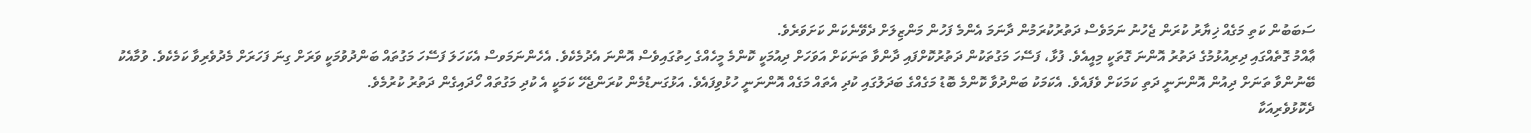ސަބަބުން ކަތި މަގެއް ޚިޔާރު ކުރަން ޖެހުނު ނަމަވެސް ދަތުރުކުރަމުން ދާނަމަ އެންމެ ފަހުން މަންޒިލަށް ދެވޭނެކަން ކަށަވަރެވެ.
ޢާއްމު ގޮތެއްގައި ދިރިއުޅުމުގެ ދަތުރު އޮންނަ ގޮތަކީ މިއީއެވެ. ފުޅާ، ފަސޭހަ މަގުތަކުން ދަތުރުކޮށްފައި ދާންވާ ތަނަކަށް އަވަހަށް ދިއުމަކީ ކޮންމެ މީހެއްގެ ހިތުގައިވެސް އޮންނަ އެދުމެކެވެ. އެހެންނަމަވސް އެކަހަލަ ފަސޭހަ މަގުތައް ބަންދުވުމަކީ ވަރަށް ގިނަ ފަހަރަށް މެދުވެރިވާ ކަމެކެވެ. ވުމާއެކު ބޭނުންވާ ތަނަށް ދިއުން އޮންނަނީ ދަތި ކަމަކަށް ވެފައެވެ. އެކަމަކު ބަންދުވާ ކޮންމެ ބޮޑު މަގެއްގެ ބަދަލުގައި ކުދި އެތައް މަގެއް އޮންނަނީ ހުޅުވިފައެވެ. އަޅުގަނޑުމެން ކުރަންޖެހޭ ކަމަކީ އެ ކުދި މަގުތައް ހޯދައިގެން ދަތުރު ކުރުމެވެ.
ދެކޮޅުވެރިއަކާ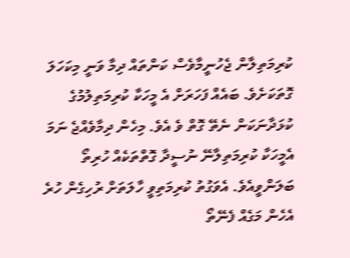ކުރިމަތިލާން ޖެހުނީމާވެސް ކަންތައް ދިމާ ވަނީ މިކަހަލަ ގޮތަކަށެވެ. ބައެއް ފަހަރަށް އެ މީހަކާ ކުރިމަތިލުމުގެ ކުޅަދާނަކަން ނެތޭ ގޮތް ވެ އެވެ. މިހެން ދިމާވެއްޖެ ނަމަ އެމީހަކާ ކުރިމަތިލާނޭ ނުސީދާ ގޮތްތަކެއް ހުރިތޯ ބަލަންވީއެވެ. އެވަގުތު ކުރިމަތިވީ ހާލަތަށް ރުހިގެން ހުރެ އެހެން މަގެއް ފެނޭތޯ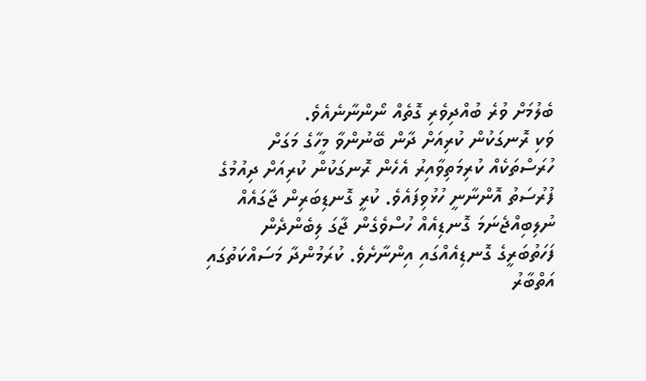ބެލުމަށް ވުރެ ބުއްދިވެރި ގޮތެއް ނޯންނާނެއެވެ.
ވަކި ރޮނގަކުން ކުރިއަށް ދާން ބޭނުންވާ މީހާގެ މަގަށް ހުރަސްތަކެއް ކުރިމަތިވާއިރު އެހެން ރޮނގަކުން ކުރިއަށް ދިއުމުގެ ފުރުސަތު އޮންނާނީ ހުޅުވިފައެވެ. ކުރީ ގޮނޑިބަރިން ޖާގައެއް ނުލިބިއްޖެނަމަ ގޮނޑިއެއް ހުސްވެގެން ޖާގަ ލިބެންދެން ފަހަތުބަރީގެ ގޮނޑިއެއްގައި އިންނާށެވެ. ކުރަމުންދާ މަސައްކަތުގައި އަތްބާރު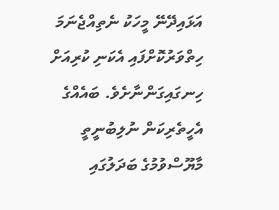އަޅައިދޭނޭ މީހަކު ނެތިއްޖެނަމަ ހިތްވަރުކޮށްފައި އެކަނި ކުރިއަށް ހިނގައިގަންނާށެވެ. ބައެއްގެ އެހީތެރިކަން ނުލިބުނީތީ މާޔޫސްވުމުގެ ބަދަލުގައި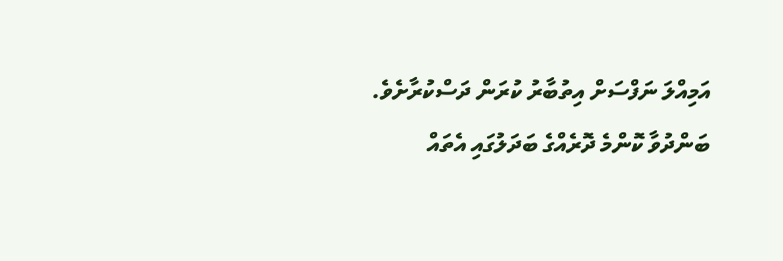އަމިއްލަ ނަފްސަށް އިތުބާރު ކުރަން ދަސްކުރާށެވެ.
ބަންދުވާ ކޮންމެ ދޮރެއްގެ ބަދަލުގައި އެތައް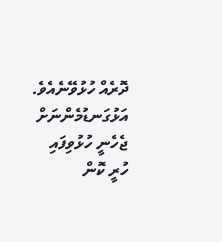ދޮރެއް ހުޅުވޭނެއެވެ. އަޅުގަނޑުމެންނަށް ޖެހެނީ ހުޅުވިފައި ހުރީ ކޮން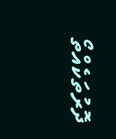ދޮރުތަކެއްތޯ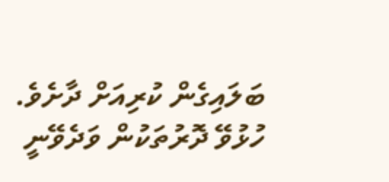ބަލައިގެން ކުރިއަށް ދާށެވެ. ހުޅުވޭ ދޮރުތަކުން ވަދެވޭނީ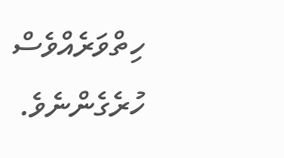ހިތްވަރެއްވެސް ހުރެގެންނެވެ.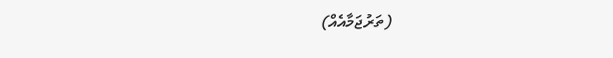(ތަރުޖަމާއެއް)